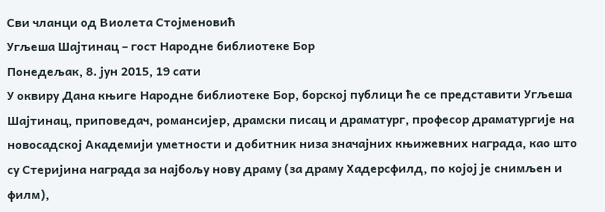Сви чланци од Виолета Стојменовић
Угљеша Шајтинац – гост Народне библиотеке Бор
Понедељак, 8. јун 2015, 19 сати
У оквиру Дана књиге Народне библиотеке Бор, борској публици ће се представити Угљеша Шајтинац, приповедач, романсијер, драмски писац и драматург, професор драматургије на новосадској Академији уметности и добитник низа значајних књижевних награда, као што су Стеријина награда за најбољу нову драму (за драму Хадерсфилд, по којој је снимљен и филм),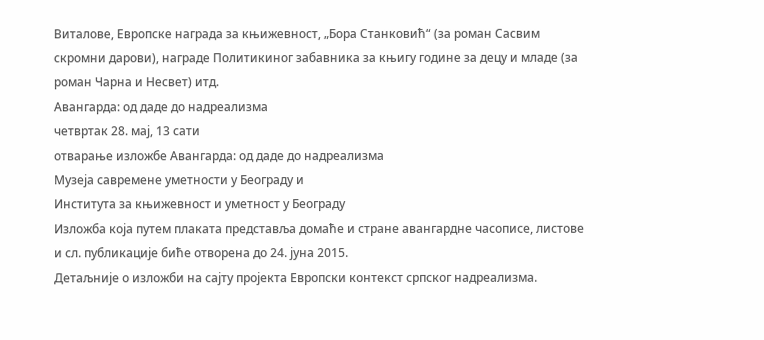Виталове, Европске награда за књижевност, „Бора Станковић“ (за роман Сасвим скромни дарови), награде Политикиног забавника за књигу године за децу и младе (за роман Чарна и Несвет) итд.
Авангарда: од даде до надреализма
четвртак 28. мај, 13 сати
отварање изложбе Авангарда: од даде до надреализма
Музеја савремене уметности у Београду и
Института за књижевност и уметност у Београду
Изложба која путем плаката представља домаће и стране авангардне часописе, листове и сл. публикације биће отворена до 24. јуна 2015.
Детаљније о изложби на сајту пројекта Европски контекст српског надреализма.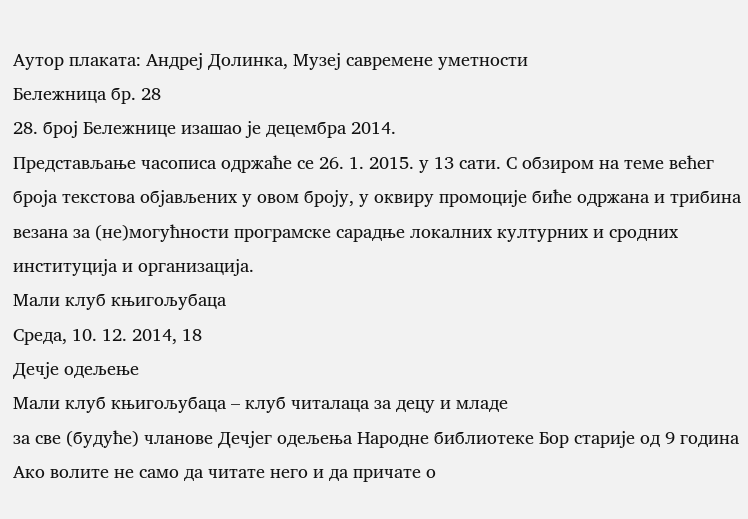Аутор плаката: Андреј Долинка, Музеј савремене уметности
Бележница бр. 28
28. број Бележнице изашао је децембра 2014.
Представљање часописа одржаће се 26. 1. 2015. у 13 сати. С обзиром на теме већег броја текстова објављених у овом броју, у оквиру промоције биће одржана и трибина везана за (не)могућности програмске сарадње локалних културних и сродних институција и организација.
Мали клуб књигољубаца
Среда, 10. 12. 2014, 18
Дечје одељење
Мали клуб књигољубаца – клуб читалаца за децу и младе
за све (будуће) чланове Дечјег одељења Народне библиотеке Бор старије од 9 година
Ако волите не само да читате него и да причате о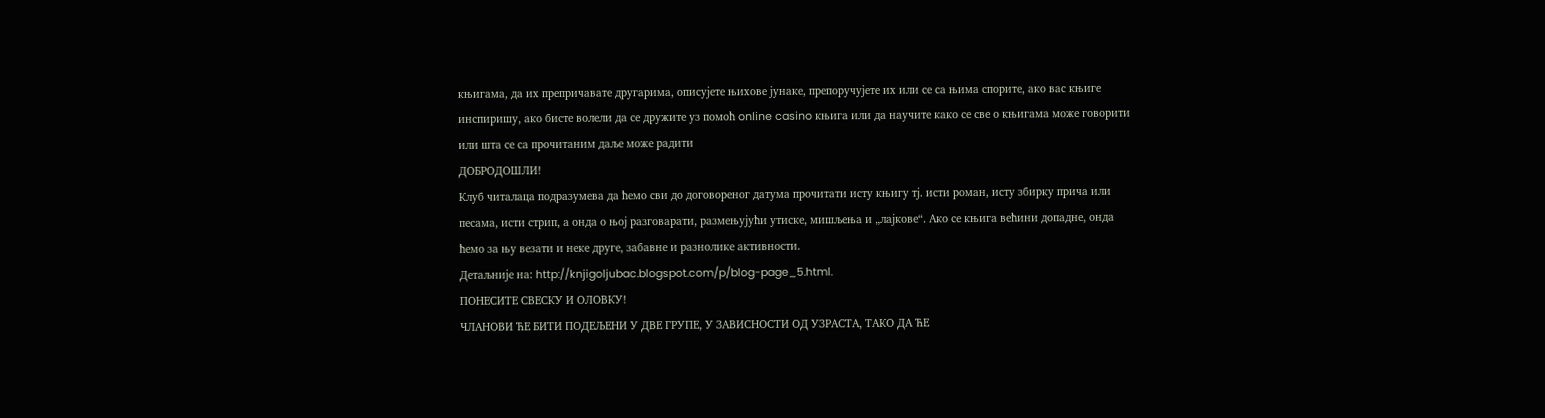књигама, да их препричавате другарима, описујете њихове јунаке, препоручујете их или се са њима спорите, ако вас књиге инспиришу, ако бисте волели да се дружите уз помоћ online casino књига или да научите како се све о књигама може говорити или шта се са прочитаним даље може радити
ДОБРОДОШЛИ!
Клуб читалаца подразумева да ћемо сви до договореног датума прочитати исту књигу тј. исти роман, исту збирку прича или песама, исти стрип, а онда о њој разговарати, размењујући утиске, мишљења и „лајкове“. Ако се књига већини допадне, онда ћемо за њу везати и неке друге, забавне и разнолике активности.
Детаљније на: http://knjigoljubac.blogspot.com/p/blog-page_5.html.
ПОНЕСИТЕ СВЕСКУ И ОЛОВКУ!
ЧЛАНОВИ ЋЕ БИТИ ПОДЕЉЕНИ У ДВЕ ГРУПЕ, У ЗАВИСНОСТИ ОД УЗРАСТА, ТАКО ДА ЋЕ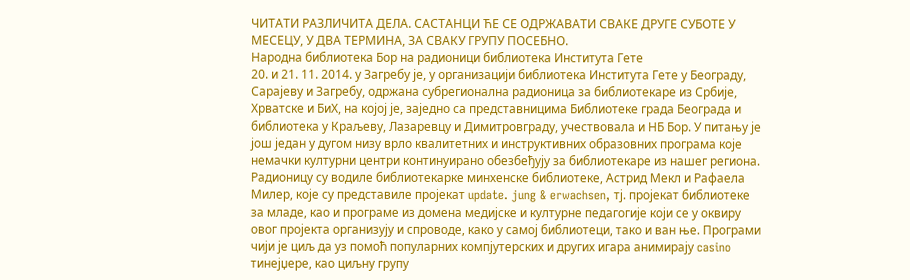ЧИТАТИ РАЗЛИЧИТА ДЕЛА. САСТАНЦИ ЋЕ СЕ ОДРЖАВАТИ СВАКЕ ДРУГЕ СУБОТЕ У МЕСЕЦУ, У ДВА ТЕРМИНА, ЗА СВАКУ ГРУПУ ПОСЕБНО.
Народна библиотека Бор на радионици библиотека Института Гете
20. и 21. 11. 2014. у Загребу је, у организацији библиотека Института Гете у Београду, Сарајеву и Загребу, одржана субрегионална радионица за библиотекаре из Србије, Хрватске и БиХ, на којој је, заједно са представницима Библиотеке града Београда и библиотека у Краљеву, Лазаревцу и Димитровграду, учествовала и НБ Бор. У питању је још један у дугом низу врло квалитетних и инструктивних образовних програма које немачки културни центри континуирано обезбеђују за библиотекаре из нашег региона.
Радионицу су водиле библиотекарке минхенске библиотеке, Астрид Мекл и Рафаела Милер, које су представиле пројекат update. jung & erwachsen, тј. пројекат библиотеке за младе, као и програме из домена медијске и културне педагогије који се у оквиру овог пројекта организују и спроводе, како у самој библиотеци, тако и ван ње. Програми чији је циљ да уз помоћ популарних компјутерских и других игара анимирају casino тинејџере, као циљну групу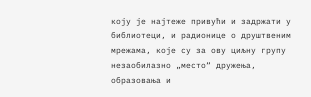коју је најтеже привући и задржати у библиотеци, и радионице о друштвеним мрежама, које су за ову циљну групу незаобилазно „место“ дружења, образовања и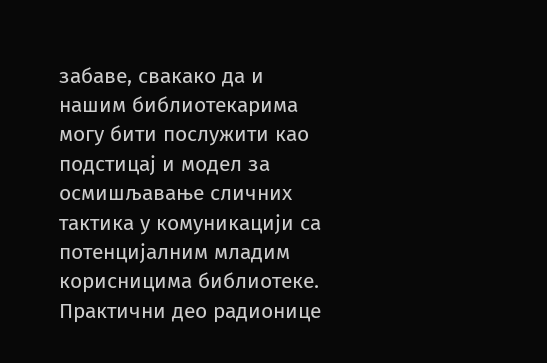забаве, свакако да и нашим библиотекарима могу бити послужити као подстицај и модел за осмишљавање сличних тактика у комуникацији са потенцијалним младим корисницима библиотеке.
Практични део радионице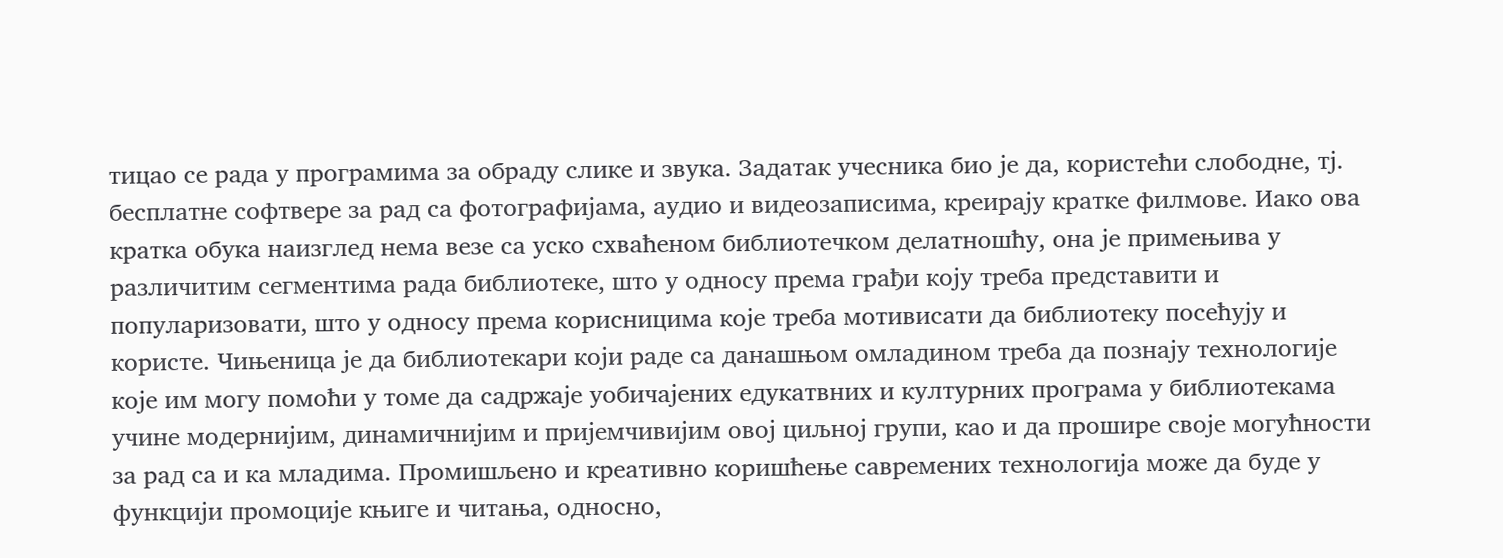тицао се рада у програмима за обраду слике и звука. Задатак учесника био је да, користећи слободне, тј. бесплатне софтвере за рад са фотографијама, аудио и видеозаписима, креирају кратке филмове. Иако ова кратка обука наизглед нема везе са уско схваћеном библиотечком делатношћу, она је примењива у различитим сегментима рада библиотеке, што у односу према грађи коју треба представити и популаризовати, што у односу према корисницима које треба мотивисати да библиотеку посећују и користе. Чињеница је да библиотекари који раде са данашњом омладином треба да познају технологије које им могу помоћи у томе да садржаје уобичајених едукатвних и културних програма у библиотекама учине модернијим, динамичнијим и пријемчивијим овој циљној групи, као и да прошире своје могућности за рад са и ка младима. Промишљено и креативно коришћење савремених технологија може да буде у функцији промоције књиге и читања, односно,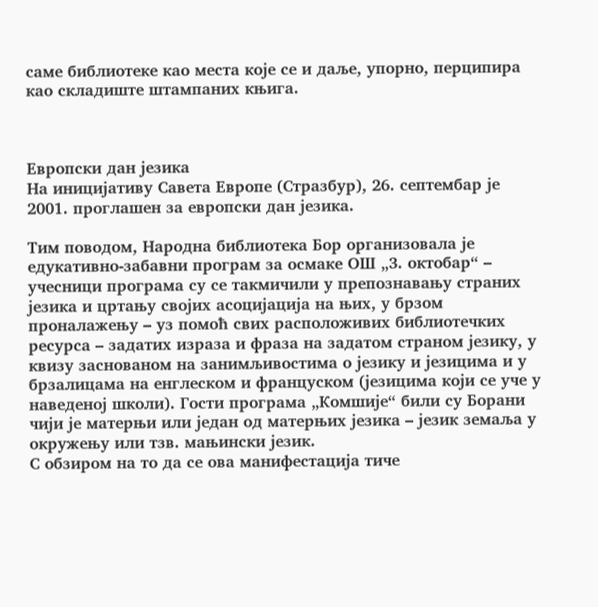саме библиотеке као места које се и даље, упорно, перципира као складиште штампаних књига.



Европски дан језика
На иницијативу Савета Европе (Стразбур), 26. септембар је 2001. проглашен за европски дан језика.

Тим поводом, Народна библиотека Бор организовала је едукативно-забавни програм за осмаке ОШ „3. октобар“ – учесници програма су се такмичили у препознавању страних језика и цртању својих асоцијација на њих, у брзом проналажењу – уз помоћ свих расположивих библиотечких ресурса – задатих израза и фраза на задатом страном језику, у квизу заснованом на занимљивостима о језику и језицима и у брзалицама на енглеском и француском (језицима који се уче у наведеној школи). Гости програма „Комшије“ били су Борани чији је матерњи или један од матерњих језика – језик земаља у окружењу или тзв. мањински језик.
С обзиром на то да се ова манифестација тиче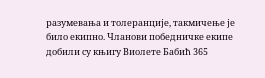разумевања и толеранције, такмичење је било екипно. Чланови победничке екипе добили су књигу Виолете Бабић 365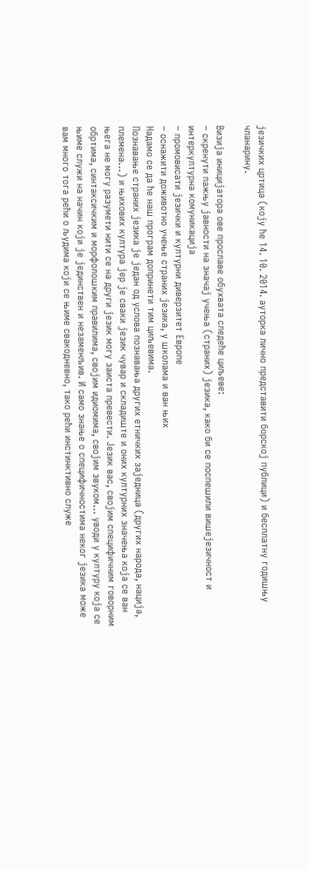језичких цртица (коју ће 14. 10. 2014. ауторка лично представити борској публици) и бесплатну годишњу чланарину.

Визија иницијатора ове прославе обухвата следеће циљеве:
– скренути пажњу јавности на значај учења (страних) језика, како би се поспешили вишејезичност и интеркултурна комуникација
– промовисати језички и културни диверзитет Европе
– оснажити доживотно учење страних језика, у школама и ван њих
Надамо се да ће наш програм допринети тим циљевима.
Познавање страних језика је један од услова познавања других етничких заједница (других народа, нација, племена…) и њихових култура јер је сваки језик чувар и складиште и оних културних значења која се ван њега не могу разумети нити се на други језик могу заиста превести. Језик вас, својим специфичним говорним обртима, синтаксичким и морфолошким правилима, својим идиомима, својим звуком… уводи у културу која се њиме служи на начин који је јединствен и незаменљив. И само знање о специфичностима неког језика може вам много тога рећи о људима који се њиме свакодневно, тако рећи инстинктивно служе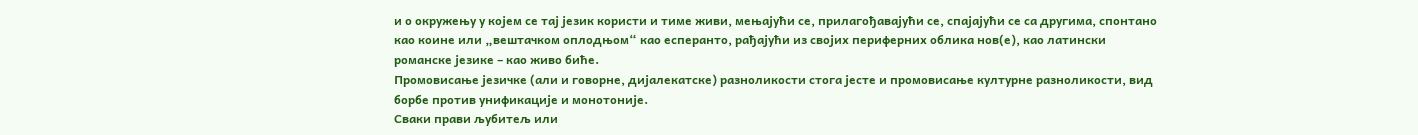и о окружењу у којем се тај језик користи и тиме живи, мењајући се, прилагођавајући се, спајајући се са другима, спонтано као коине или „вештачком оплодњом“ као есперанто, рађајући из својих периферних облика нов(е), као латински романске језике – као живо биће.
Промовисање језичке (али и говорне, дијалекатске) разноликости стога јесте и промовисање културне разноликости, вид борбе против унификације и монотоније.
Сваки прави љубитељ или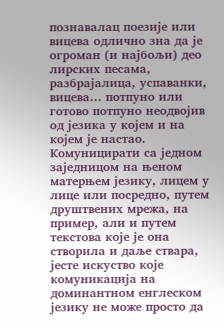познавалац поезије или вицева одлично зна да је огроман (и најбољи) део лирских песама, разбрајалица, успаванки, вицева… потпуно или готово потпуно неодвојив од језика у којем и на којем је настао.
Комуницирати са једном заједницом на њеном матерњем језику, лицем у лице или посредно, путем друштвених мрежа, на пример, али и путем текстова које је она створила и даље ствара, јесте искуство које комуникација на доминантном енглеском језику не може просто да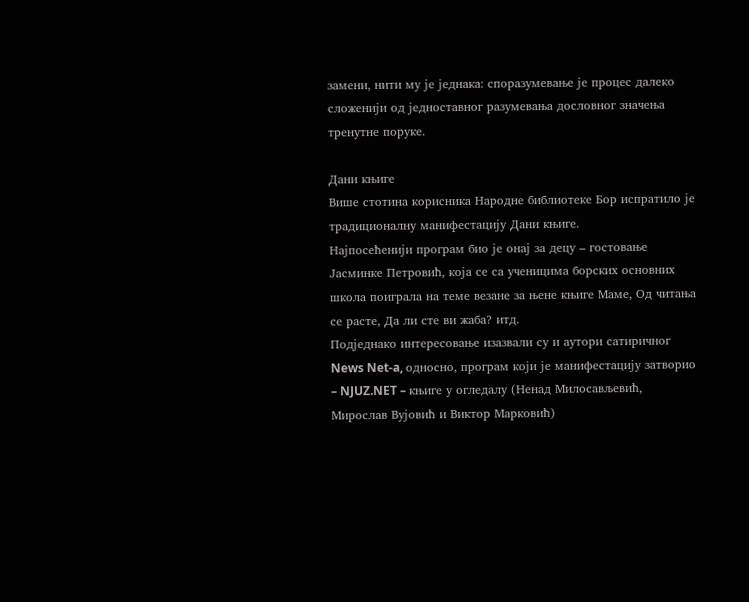замени, нити му је једнака: споразумевање је процес далеко сложенији од једноставног разумевања дословног значења тренутне поруке.

Дани књиге
Више стотина корисника Народне библиотеке Бор испратило је традиционалну манифестацију Дани књиге.
Најпосећенији програм био је онај за децу – гостовање Јасминке Петровић, која се са ученицима борских основних школа поиграла на теме везане за њене књиге Маме, Од читања се расте, Да ли сте ви жаба? итд.
Подједнако интересовање изазвали су и аутори сатиричног News Net-a, односно, програм који је манифестацију затворио – NJUZ.NET – књиге у огледалу (Ненад Милосављевић, Мирослав Вујовић и Виктор Марковић)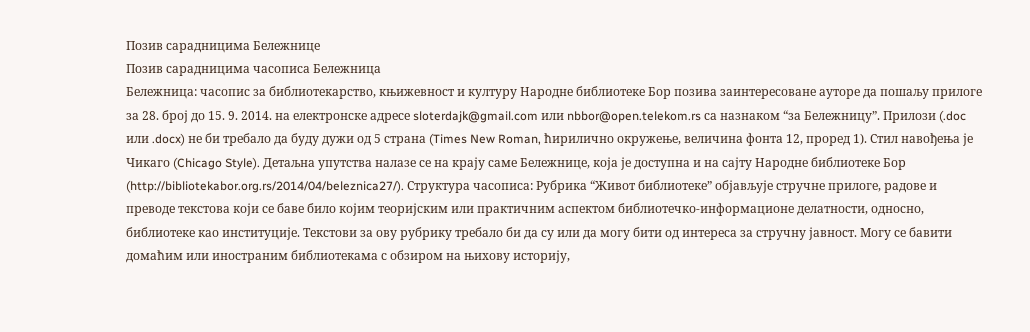Позив сарадницима Бележнице
Позив сарадницима часописа Бележница
Бележница: часопис за библиотекарство, књижевност и културу Народне библиотеке Бор позива заинтересоване ауторе да пошаљу прилоге за 28. број до 15. 9. 2014. на електронске адресе sloterdajk@gmail.com или nbbor@open.telekom.rs са назнаком “за Бележницу”. Прилози (.doc или .docx) не би требало да буду дужи од 5 страна (Times New Roman, ћирилично окружење, величина фонта 12, проред 1). Стил навођења је Чикаго (Chicago Style). Детаљна упутства налазе се на крају саме Бележнице, која је доступна и на сајту Народне библиотеке Бор (http://bibliotekabor.org.rs/2014/04/beleznica27/). Структура часописа: Рубрика “Живот библиотеке” објављује стручне прилоге, радове и преводе текстова који се баве било којим теоријским или практичним аспектом библиотечко-информационе делатности, односно, библиотеке као институције. Текстови за ову рубрику требало би да су или да могу бити од интереса за стручну јавност. Могу се бавити домаћим или иностраним библиотекама с обзиром на њихову историју,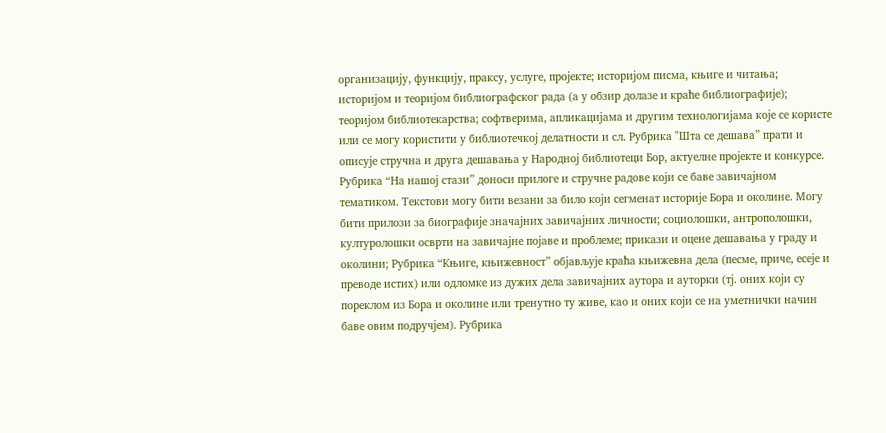организацију, функцију, праксу, услуге, пројекте; историјом писма, књиге и читања; историјом и теоријом библиографског рада (а у обзир долазе и краће библиографије); теоријом библиотекарства; софтверима, апликацијама и другим технологијама које се користе или се могу користити у библиотечкој делатности и сл. Рубрика "Шта се дешава” прати и описује стручна и друга дешавања у Народној библиотеци Бор, актуелне пројекте и конкурсе. Рубрика “На нашој стази” доноси прилоге и стручне радове који се баве завичајном тематиком. Текстови могу бити везани за било који сегменат историје Бора и околине. Могу бити прилози за биографије значајних завичајних личности; социолошки, антрополошки, културолошки осврти на завичајне појаве и проблеме; прикази и оцене дешавања у граду и околини; Рубрика “Књиге, књижевност” објављује краћа књижевна дела (песме, приче, есеје и преводе истих) или одломке из дужих дела завичајних аутора и ауторки (тј. оних који су пореклом из Бора и околине или тренутно ту живе, као и оних који се на уметнички начин баве овим подручјем). Рубрика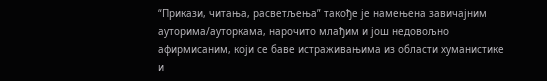“Прикази, читања, расветљења” такође је намењена завичајним ауторима/ауторкама, нарочито млађим и још недовољно афирмисаним, који се баве истраживањима из области хуманистике и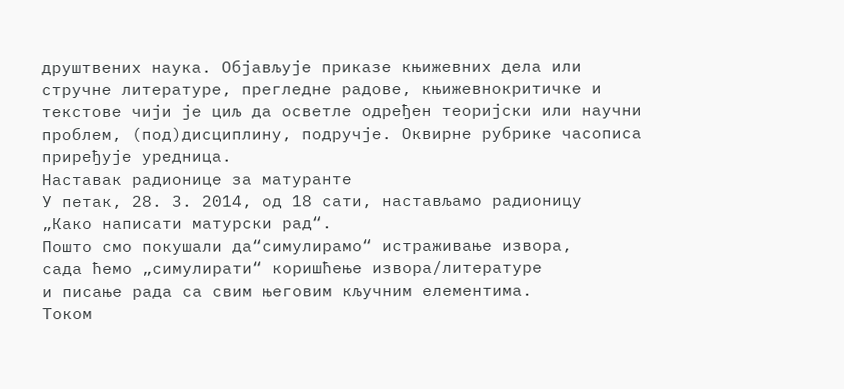друштвених наука. Објављује приказе књижевних дела или стручне литературе, прегледне радове, књижевнокритичке и текстове чији је циљ да осветле одређен теоријски или научни проблем, (под)дисциплину, подручје. Оквирне рубрике часописа приређује уредница.
Наставак радионице за матуранте
У петак, 28. 3. 2014, од 18 сати, настављамо радионицу
„Како написати матурски рад“.
Пошто смо покушали да“симулирамо“ истраживање извора,
сада ћемо „симулирати“ коришћење извора/литературе
и писање рада са свим његовим кључним елементима.
Током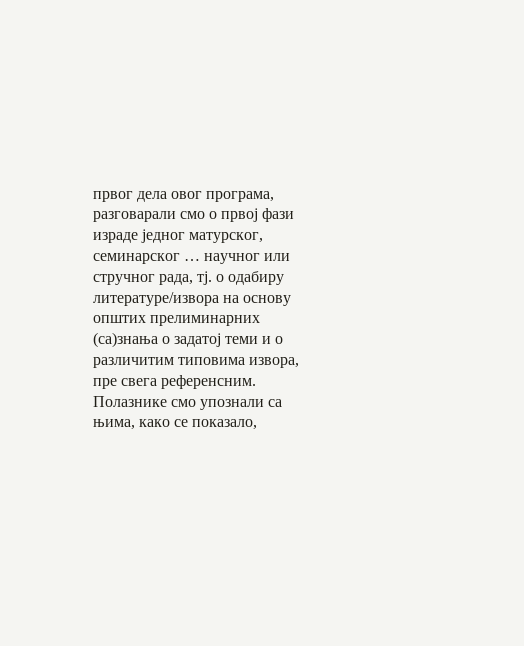првог дела овог програма, разговарали смо о првој фази израде једног матурског, семинарског … научног или стручног рада, тј. о одабиру литературе/извора на основу општих прелиминарних (са)знања о задатој теми и о различитим типовима извора, пре свега референсним. Полазнике смо упознали са њима, како се показало,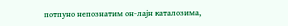потпуно непознатим он-лајн каталозима,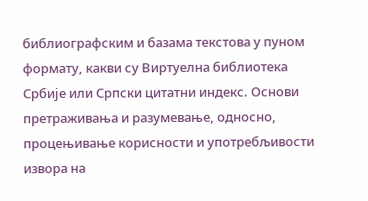библиографским и базама текстова у пуном формату, какви су Виртуелна библиотека Србије или Српски цитатни индекс. Основи претраживања и разумевање, односно, процењивање корисности и употребљивости извора на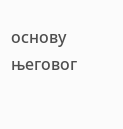основу његовог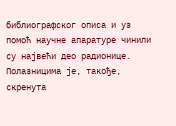библиографског описа и уз помоћ научне апаратуре чинили су највећи део радионице. Полазницима је, такође, скренута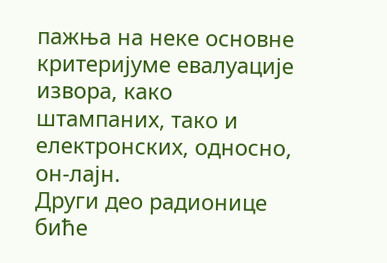пажња на неке основне критеријуме евалуације извора, како штампаних, тако и електронских, односно, он-лајн.
Други део радионице биће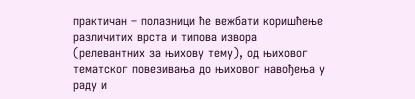практичан – полазници ће вежбати коришћење различитих врста и типова извора (релевантних за њихову тему), од њиховог тематског повезивања до њиховог навођења у раду и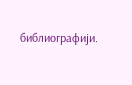библиографији.